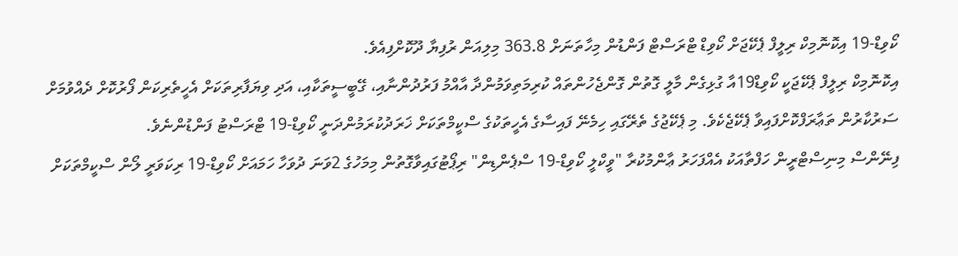ކޯވިޑް-19 އިކޮނޮމިކް ރިލީފް ޕެކޭޖަށް ކޯވިޑް ޓްރަސްޓް ފަންޑުން މިހާތަނަށް 363.8 މިލިއަން ރުފިޔާ ދޫކޮށްފިއެވެ.
އިކޮނޮމިކް ރިލީފް ޕެކޭޖަކީ ކޯވިޑް19އާ ގުޅިގެން މާލީ ގޮތުން ގޮންޖެހުންތައް ކުރިމަތިވަމުންދާ އާއްމު ފަރުދުންނާއި، ގޭބީސީތަކާއި، އަދި ވިޔަފާރިތަކަށް އެހީތެރިކަން ފޯރުކޮށް ދެއްވުމަށް ސަރުކާރުން ތަޢާރަފްކޮށްފައިވާ ޕެކޭޖެކެވެ. މި ޕެކޭޖުގެ ތެރޭގައި ހިމެނޭ ފައިސާގެ އެހީތަކުގެ ސްކީމްތަކަށް ޚަރަދުކުރަމުންދަނީ ކޯވިޑް-19 ޓްރަސްޓު ފަންޑުންނެވެ.
ފިނޭންސް މިނިސްޓްރީން ހަފްތާއަކު އެއްފަހަރު ޢާންމުކުރާ "ވީކްލީ ކޯވިޑް-19 ސްޕެންޑިން" ރިޕޯޓުގައިވާގޮތުން މިމަހުގެ 2ވަނަ ދުވަހާ ހަމައަށް ކޯވިޑް-19 ރިކަވަރީ ލޯން ސްކީމްތަކަށް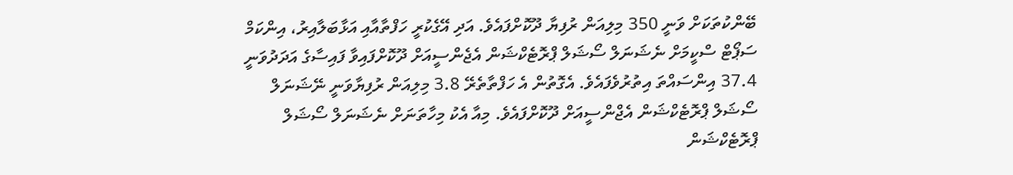ބޭންކުތަކަށް ވަނީ 350 މިލިއަން ރުފިޔާ ދޫކޮށްފައެވެ. އަދި އޭގެކުރީ ހަފްތާއާއި އަޅާބަލާއިރު، އިންކަމް ސަޕޯޓް ސްކީމަށް ނެޝަނަލް ސޯޝަލް ޕްރޮޓެކްޝަން އެޖެންސީއަށް ދޫކޮށްފައިވާ ފައިސާގެ އަދަދުވަނީ 37.4 އިންސައްތަ އިތުރުވެފައެވެ. އެގޮތުން އެ ހަފްތާތެރޭ 3.8 މިލިއަން ރުފިޔާވަނީ ނޭޝަނަލް ސޯޝަލް ޕްރޮޓެކްޝަން އެޖްންސީއަށް ދޫކޮށްފައެވެ. މިއާ އެކު މިހާތަނަށް ނެޝަނަލް ސޯޝަލް ޕްރޮޓެކްޝަން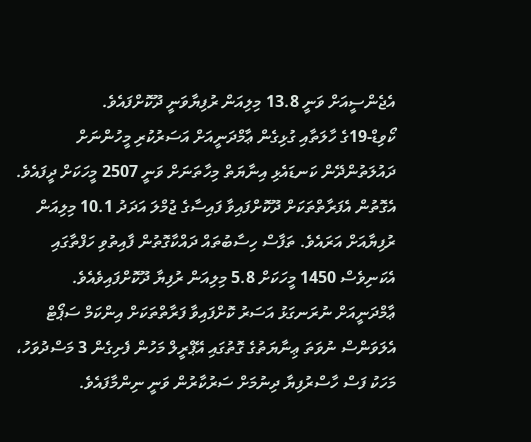އެޖެންސީއަށް ވަނީ 13.8 މިލިއަން ރުފިޔާވަނީ ދޫކޮށްފައެވެ.
ކޯވިޑް-19ގެ ހާލަތާއި ގުޅިގެން ޢާމްދަނީއަށް އަސަރުކުރި މީހުންނަށް ދައުލަތުންދޭން ކަނޑައެޅި އިނާޔަތް މިހާތަނަށް ވަނީ 2507 މީހަކަށް ދީފައެވެ. އެގޮތުން އެފަރާތްތަކަށް ދޫކޮށްފައިވާ ފައިސާގެ ޖުމްލަ އަދަދު 10.1 މިލިއަން ރުފިޔާއަށް އަރައެވެ. ތަފާސް ހިސާބުތައް ދައްކާގޮތުން ފާއިތުވި ހަފްތާގައި އެކަނިވެސް 1450 މީހަކަށް 5.8 މިލިއަން ރުފިޔާ ދޫކޮށްފައިވެއެވެ.
ޢާމްދަނީއަށް ނުރަނގަޅު އަސަރު ކޮށްފައިވާ ފަރާތްތަކަށް އިންކަމް ސަޕޯޓް އެލަވަންސް ނުވަތަ ޢިނާޔަތުގެ ގޮތުގައި އޭޕްރީލް މަހުން ފެށިގެން 3 މަސްދުވަހު، މަހަކު ފަސް ހާސްރުފިޔާ ދިނުމަށް ސަރުކާރުން ވަނީ ނިންމާފައެވެ.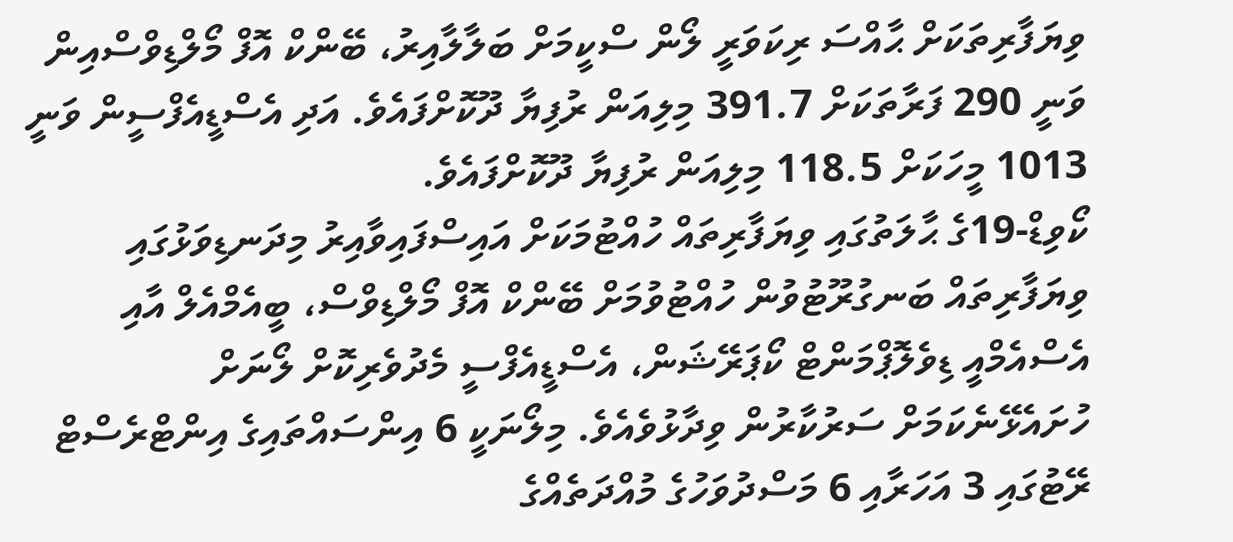ވިޔަފާރިތަކަށް ޙާއްސަ ރިކަވަރީ ލޯން ސްކީމަށް ބަލާލާއިރު، ބޭންކް އޮފް މޯލްޑިވްސްއިން ވަނީ 290 ފަރާތަކަށް 391.7 މިލިއަން ރުފިޔާ ދޫކޮށްފައެވެ. އަދި އެސްޑީއެފްސީން ވަނީ 1013 މީހަކަށް 118.5 މިލިއަން ރުފިޔާ ދޫކޮށްފައެވެ.
ކޯވިޑް-19ގެ ޙާލަތުގައި ވިޔަފާރިތައް ހުއްޓުމަކަށް އައިސްފައިވާއިރު މިދަނޑިވަޅުގައި ވިޔަފާރިތައް ބަނގުރޫޓުވުން ހުއްޓުވުމަށް ބޭންކް އޮފް މޯލްޑިވްސް، ބީއެމްއެލް އާއި އެސްއެމްއީ ޑިވެލޮޕްމަންޓް ކޯޕަރޭޝަން، އެސްޑީއެފްސީ މެދުވެރިކޮށް ލޯނަށް ހުށައެޅޭނެކަމަށް ސަރުކާރުން ވިދާޅުވެއެވެ. މިލޯނަކީ 6 އިންސައްތައިގެ އިންޓްރެސްޓް ރޭޓުގައި 3 އަހަރާއި 6 މަސްދުވަހުގެ މުއްދަތެއްގެ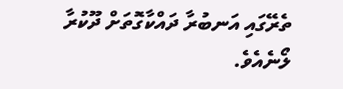ތެރޭގައި އަނބުރާ ދައްކާގޮތަށް ދޫކުރާ ލޯނެއެވެ.